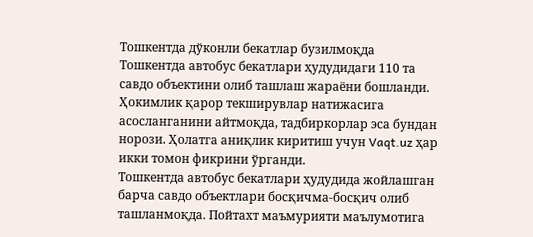Тошкентда дўконли бекатлар бузилмоқда
Тошкентда автобус бекатлари ҳудудидаги 110 та савдо объектини олиб ташлаш жараёни бошланди. Ҳокимлик қарор текширувлар натижасига асосланганини айтмоқда, тадбиркорлар эса бундан норози. Ҳолатга аниқлик киритиш учун Vaqt.uz ҳар икки томон фикрини ўрганди.
Тошкентда автобус бекатлари ҳудудида жойлашган барча савдо объектлари босқичма-босқич олиб ташланмоқда. Пойтахт маъмурияти маълумотига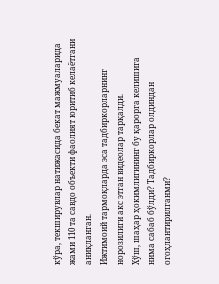кўра, текширувлар натижасида бекат мажмуаларида жами 110 та савдо объекти фаолият юритиб келаётгани аниқланган.
Ижтимоий тармоқларда эса тадбиркорларнинг норозилиги акс этган видеолар тарқалди.
Хўш, шаҳар ҳокимлигининг бу қарорга келишига нима сабаб бўлди? Тадбиркорлар олдиндан огоҳлантирилганми?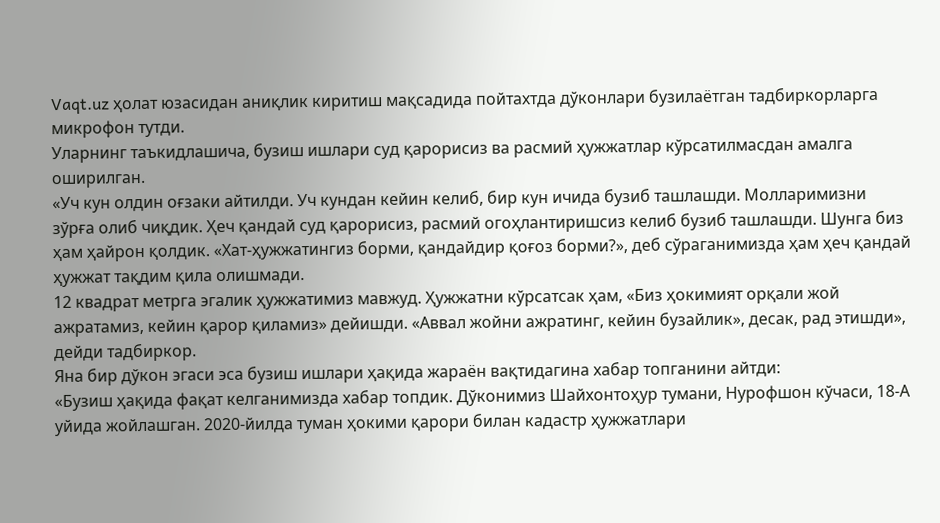Vaqt.uz ҳолат юзасидан аниқлик киритиш мақсадида пойтахтда дўконлари бузилаётган тадбиркорларга микрофон тутди.
Уларнинг таъкидлашича, бузиш ишлари суд қарорисиз ва расмий ҳужжатлар кўрсатилмасдан амалга оширилган.
«Уч кун олдин оғзаки айтилди. Уч кундан кейин келиб, бир кун ичида бузиб ташлашди. Молларимизни зўрға олиб чиқдик. Ҳеч қандай суд қарорисиз, расмий огоҳлантиришсиз келиб бузиб ташлашди. Шунга биз ҳам ҳайрон қолдик. «Хат-ҳужжатингиз борми, қандайдир қоғоз борми?», деб сўраганимизда ҳам ҳеч қандай ҳужжат тақдим қила олишмади.
12 квадрат метрга эгалик ҳужжатимиз мавжуд. Ҳужжатни кўрсатсак ҳам, «Биз ҳокимият орқали жой ажратамиз, кейин қарор қиламиз» дейишди. «Аввал жойни ажратинг, кейин бузайлик», десак, рад этишди», дейди тадбиркор.
Яна бир дўкон эгаси эса бузиш ишлари ҳақида жараён вақтидагина хабар топганини айтди:
«Бузиш ҳақида фақат келганимизда хабар топдик. Дўконимиз Шайхонтоҳур тумани, Нурофшон кўчаси, 18-А уйида жойлашган. 2020-йилда туман ҳокими қарори билан кадастр ҳужжатлари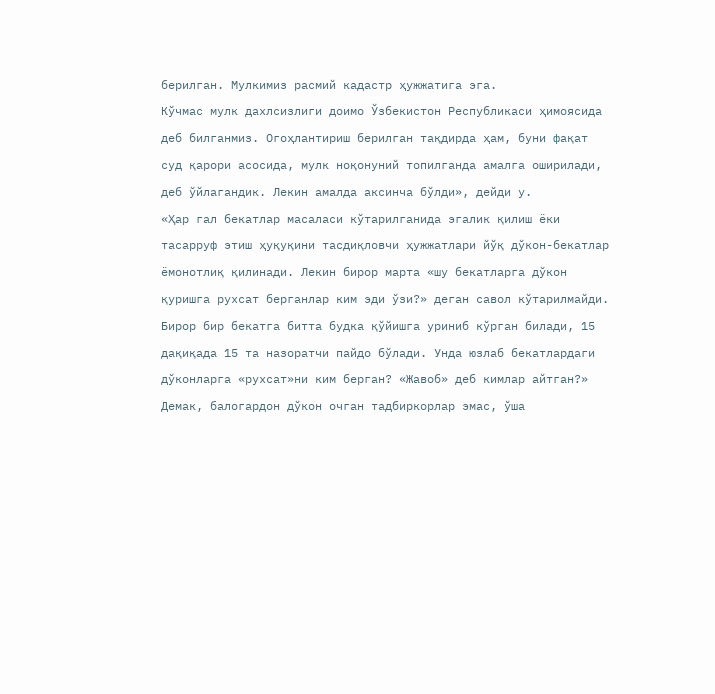берилган. Мулкимиз расмий кадастр ҳужжатига эга.
Кўчмас мулк дахлсизлиги доимо Ўзбекистон Республикаси ҳимоясида деб билганмиз. Огоҳлантириш берилган тақдирда ҳам, буни фақат суд қарори асосида, мулк ноқонуний топилганда амалга оширилади, деб ўйлагандик. Лекин амалда аксинча бўлди», дейди у.
«Ҳар гал бекатлар масаласи кўтарилганида эгалик қилиш ёки тасарруф этиш ҳуқуқини тасдиқловчи ҳужжатлари йўқ дўкон-бекатлар ёмонотлиқ қилинади. Лекин бирор марта «шу бекатларга дўкон қуришга рухсат берганлар ким эди ўзи?» деган савол кўтарилмайди. Бирор бир бекатга битта будка қўйишга уриниб кўрган билади, 15 дақиқада 15 та назоратчи пайдо бўлади. Унда юзлаб бекатлардаги дўконларга «рухсат»ни ким берган? «Жавоб» деб кимлар айтган?»
Демак, балогардон дўкон очган тадбиркорлар эмас, ўша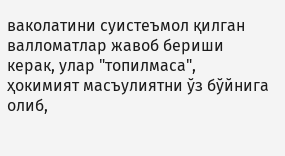ваколатини суистеъмол қилган валломатлар жавоб бериши керак, улар "топилмаса", ҳокимият масъулиятни ўз бўйнига олиб,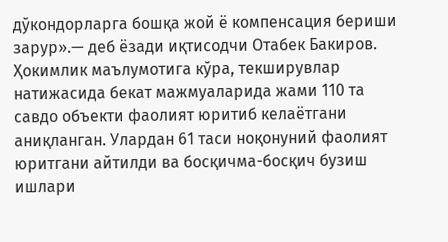дўкондорларга бошқа жой ё компенсация бериши зарур».— деб ёзади иқтисодчи Отабек Бакиров.
Ҳокимлик маълумотига кўра, текширувлар натижасида бекат мажмуаларида жами 110 та савдо объекти фаолият юритиб келаётгани аниқланган. Улардан 61 таси ноқонуний фаолият юритгани айтилди ва босқичма-босқич бузиш ишлари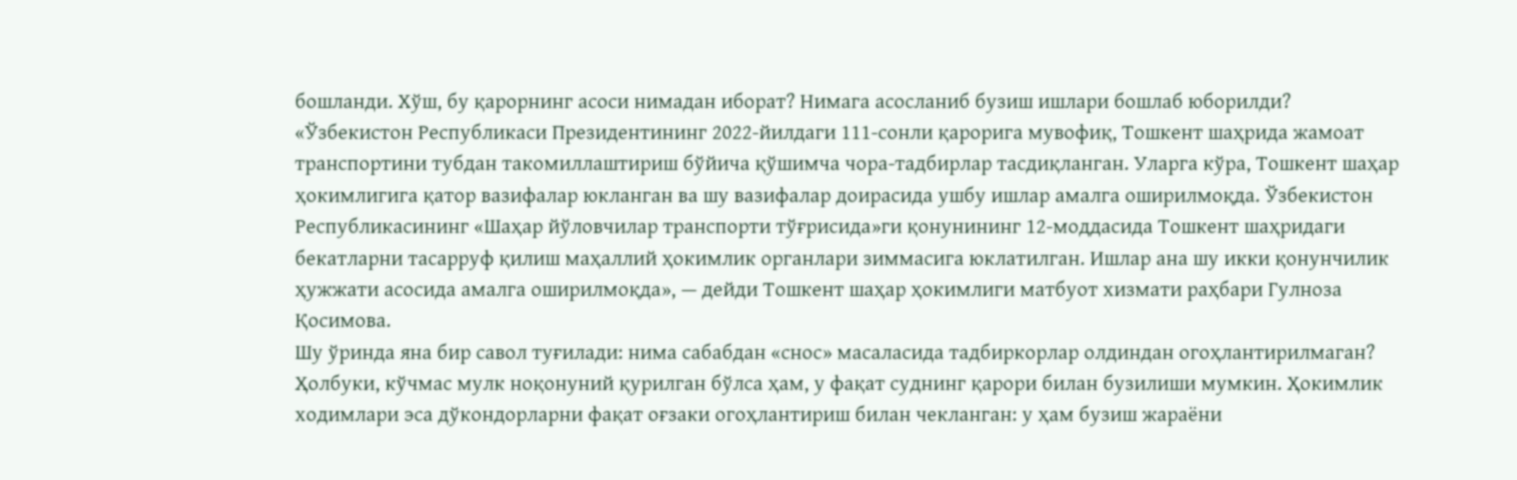бошланди. Хўш, бу қарорнинг асоси нимадан иборат? Нимага асосланиб бузиш ишлари бошлаб юборилди?
«Ўзбекистон Республикаси Президентининг 2022-йилдаги 111-сонли қарорига мувофиқ, Тошкент шаҳрида жамоат транспортини тубдан такомиллаштириш бўйича қўшимча чора-тадбирлар тасдиқланган. Уларга кўра, Тошкент шаҳар ҳокимлигига қатор вазифалар юкланган ва шу вазифалар доирасида ушбу ишлар амалга оширилмоқда. Ўзбекистон Республикасининг «Шаҳар йўловчилар транспорти тўғрисида»ги қонунининг 12-моддасида Тошкент шаҳридаги бекатларни тасарруф қилиш маҳаллий ҳокимлик органлари зиммасига юклатилган. Ишлар ана шу икки қонунчилик ҳужжати асосида амалга оширилмоқда», — дейди Тошкент шаҳар ҳокимлиги матбуот хизмати раҳбари Гулноза Қосимова.
Шу ўринда яна бир савол туғилади: нима сабабдан «снос» масаласида тадбиркорлар олдиндан огоҳлантирилмаган?
Ҳолбуки, кўчмас мулк ноқонуний қурилган бўлса ҳам, у фақат суднинг қарори билан бузилиши мумкин. Ҳокимлик ходимлари эса дўкондорларни фақат оғзаки огоҳлантириш билан чекланган: у ҳам бузиш жараёни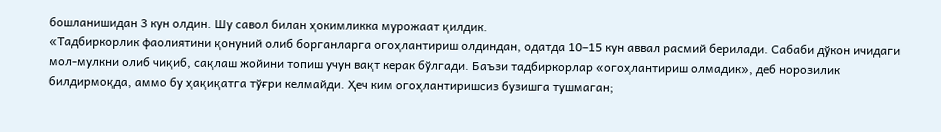бошланишидан 3 кун олдин. Шу савол билан ҳокимликка мурожаат қилдик.
«Тадбиркорлик фаолиятини қонуний олиб борганларга огоҳлантириш олдиндан, одатда 10–15 кун аввал расмий берилади. Сабаби дўкон ичидаги мол-мулкни олиб чиқиб, сақлаш жойини топиш учун вақт керак бўлгади. Баъзи тадбиркорлар «огоҳлантириш олмадик», деб норозилик билдирмоқда, аммо бу ҳақиқатга тўғри келмайди. Ҳеч ким огоҳлантиришсиз бузишга тушмаган;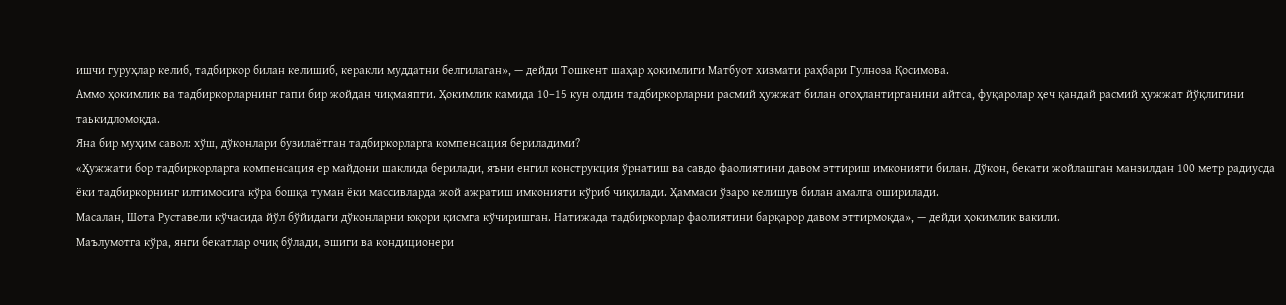ишчи гуруҳлар келиб, тадбиркор билан келишиб, керакли муддатни белгилаган», — дейди Тошкент шаҳар ҳокимлиги Матбуот хизмати раҳбари Гулноза Қосимова.
Аммо ҳокимлик ва тадбиркорларнинг гапи бир жойдан чиқмаяпти. Ҳокимлик камида 10–15 кун олдин тадбиркорларни расмий ҳужжат билан огоҳлантирганини айтса, фуқаролар ҳеч қандай расмий ҳужжат йўқлигини таькидломоқда.
Яна бир муҳим савол: хўш, дўконлари бузилаётган тадбиркорларга компенсация бериладими?
«Ҳужжати бор тадбиркорларга компенсация ер майдони шаклида берилади, яъни енгил конструкция ўрнатиш ва савдо фаолиятини давом эттириш имконияти билан. Дўкон, бекати жойлашган манзилдан 100 метр радиусда ёки тадбиркорнинг илтимосига кўра бошқа туман ёки массивларда жой ажратиш имконияти кўриб чиқилади. Ҳаммаси ўзаро келишув билан амалга оширилади.
Масалан, Шота Руставели кўчасида йўл бўйидаги дўконларни юқори қисмга кўчиришган. Натижада тадбиркорлар фаолиятини барқарор давом эттирмоқда», — дейди ҳокимлик вакили.
Маълумотга кўра, янги бекатлар очиқ бўлади, эшиги ва кондиционери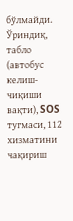бўлмайди. Ўриндиқ, табло (автобус келиш-чиқиши вақти), SOS тугмаси, 112 хизматини чақириш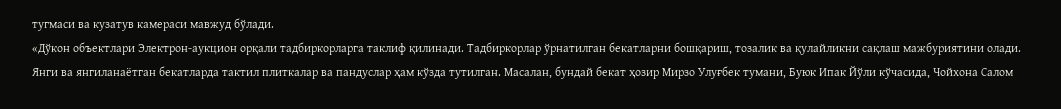тугмаси ва кузатув камераси мавжуд бўлади.
«Дўкон объектлари Электрон-аукцион орқали тадбиркорларга таклиф қилинади. Тадбиркорлар ўрнатилган бекатларни бошқариш, тозалик ва қулайликни сақлаш мажбуриятини олади. Янги ва янгиланаётган бекатларда тактил плиткалар ва пандуслар ҳам кўзда тутилган. Масалан, бундай бекат ҳозир Мирзо Улуғбек тумани, Буюк Ипак Йўли кўчасида, Чойхона Салом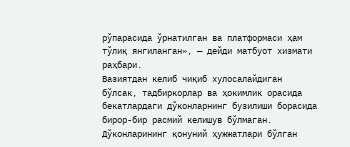рўпарасида ўрнатилган ва платформаси ҳам тўлиқ янгиланган», — дейди матбуот хизмати раҳбари.
Вазиятдан келиб чиқиб хулосалайдиган бўлсак, тадбиркорлар ва ҳокимлик орасида бекатлардаги дўконларнинг бузилиши борасида бирор-бир расмий келишув бўлмаган. Дўконларининг қонуний ҳужжатлари бўлган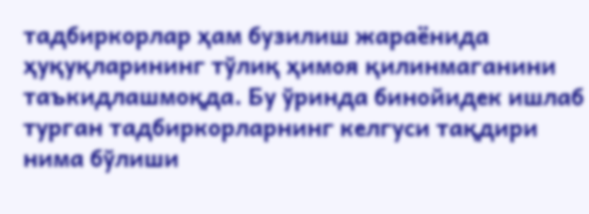тадбиркорлар ҳам бузилиш жараёнида ҳуқуқларининг тўлиқ ҳимоя қилинмаганини таъкидлашмоқда. Бу ўринда бинойидек ишлаб турган тадбиркорларнинг келгуси тақдири нима бўлиши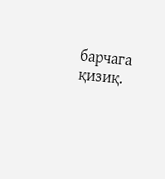барчага қизиқ.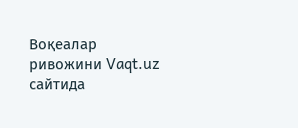Воқеалар ривожини Vaqt.uz сайтида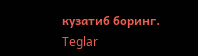кузатиб боринг.
Teglar